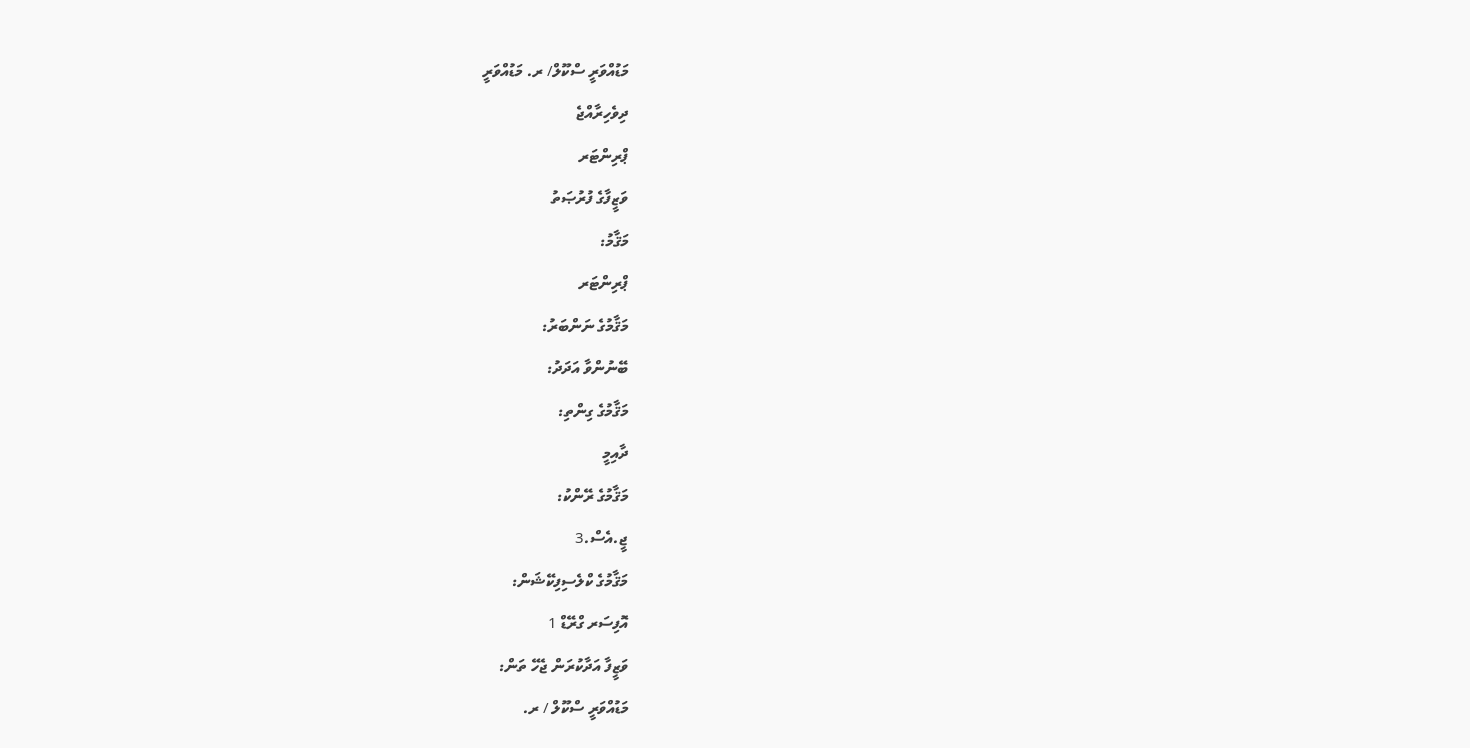މަޑުއްވަރީ ސްކޫލް/ ރ. މަޑުއްވަރީ
ދިވެހިރާއްޖެ
ޕްރިންޓަރ
ވަޒީފާގެ ފުރުޞަތު
މަޤާމު:
ޕްރިންޓަރ
މަޤާމުގެ ނަންބަރު:
ބޭނުންވާ އަދަދު:
މަޤާމުގެ ގިންތި:
ދާއިމީ
މަޤާމުގެ ރޭންކު:
ޖީ.އެސް.3
މަޤާމުގެ ކްލެސިފިކޭޝަން:
އޮފިސަރ ގްރޭޑް 1
ވަޒީފާ އަދާކުރަން ޖެހޭ ތަން:
މަޑުއްވަރީ ސްކޫލް / ރ.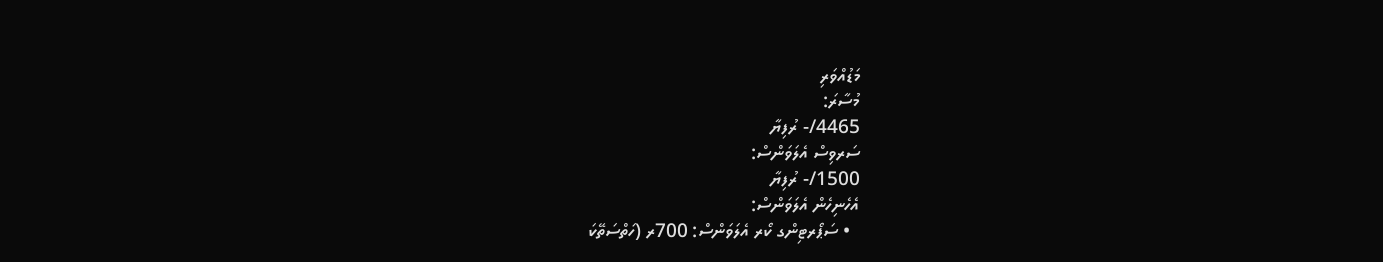މަޑުއްވަރި
މުސާރަ:
4465/- ރުފިޔާ
ސަރވިސް އެލަވަންސް:
1500/- ރުފިޔާ
އެހެނިހެން އެލަވަންސް:
  • ސަޕޯރޓިންގ ކޯރ އެލަވަންސް: 700ރ (ހަތްސަތޭކަ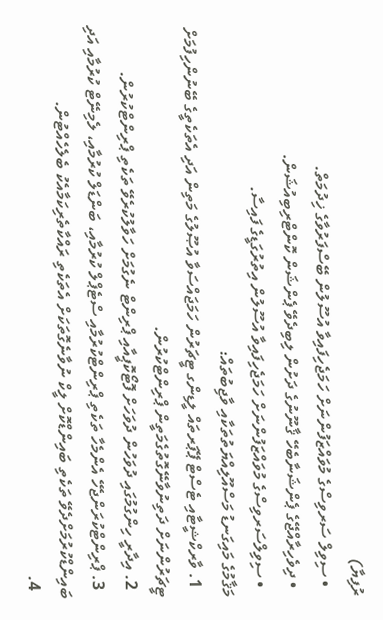ރުފިޔާ)
  • ސިވިލް ސަރވިސްގެ މުވައްޒަފުންނަށް ހަމަޖެހިފައިވާ އުސޫލުން ބޭސްފަރުވާގެ ޚިދުމަތް.
  • ދިވެހިރާއްޖޭގެ ޕެންޝަނާބެހޭ ޤާނޫނުގެ ދަށުން ލިބިދެވޭ ޕެންޝަން ކޮންޓްރިބިއުޝަން.
  • ސިވިލްސަރވިސްގެ މުވައްޒަފުންނަށް ހަމަޖެހިފައިވާ އުސޫލުން އިތުރުގަޑީގެ ފައިސާ.
މަޤާމުގެ މައިގަނޑު މަސްއޫލިއްޔަތުތަކާއި ވާޖިބުތައް:
  1. ވާރކްޝީޓާއި ޓެސްޓް ޕޭޕަރތައް ލީޑިންގ ޓީޗަރުން ހަމަޖައްސަވާ އުޞޫލުގެ މަތިން އަދި އެތަކެތީގެ ބޭނުންހިފުމަށް ޓީޗަރުންނަށް ދަތިނުވާނޭގޮތުގެމަތީން ޕްރިންޓްކުރުން.
  2. އިދާރީ ހިންގުމުގައި ދުވަހުން ދުވަހަށް ފޮޓޯކޮޕީއާއި ޕްރިންޓް ނެގުމަށް ހަވާލުކުރެވޭ ތަކެތި ޕްރިންޓްކުރުން.
  3. ޕްރިންޓްކުރަންޖެހޭ އެންމެހާ ތަކެތި ޕްރިންޓްކުރުމާއި ސްޓެޕްލް ކުރުމާއި، ބަންޑަލް ކުރުމާއި، ލެމިނޭޓް ކުރުމާއި އަދި ބައިންޑްކުރުމަށްދެވޭ ތަކެތި ބައިންޑްކޮށް ލީކް ނުވާނެގޮތަކަށް އެތަކެތި ރައްކާތެރިކަމާއެކު ބެލެހެއްޓުން.
  4.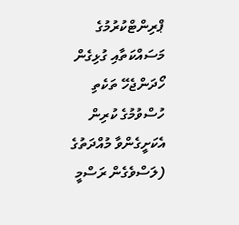ޕްރިންޓްކުރުމުގެ މަސައްކަތާއި ގުޅިގެން ހޯދަންޖެހޭ ތަކެތި ހުސްވުމުގެ ކުރިން އެކަށީގެންވާ މުއްދަތުގެ (ލަސްވެގެން ރަސްމީ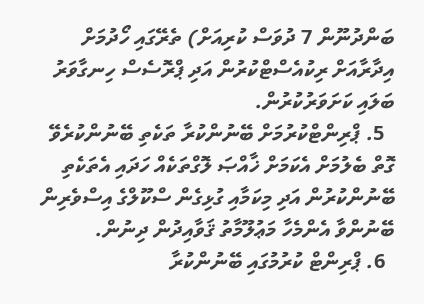ބަންދުނޫން 7 ދުވަސް ކުރިއަށް) ތެރޭގައި ހޯދުމަށް އިދާރާއަށް ރިކުއެސްޓްކުރުން އަދި ޕްރޮސެސް ހިނގާވަރު ބަލައި ކަށަވަރުކުރުން.
  5. ޕްރިންޓްކުރުމަށް ބޭނުންކުރާ ތަކެތި ބޭނުންކުރެވޭ ގޮތް ބެލުމަށް އެކަމަށް ޚާއްޞަ ލޮގްތަކެއް ހަދައި އެތަކެތި ބޭނުންކުރުން އަދި މިކަމާއި ގުޅިގެން ސްކޫލްގެ އިސްވެރިން ބޭނުންވާ އެންމެހާ މަޢުލޫމާތު ޤަވާއިދުން ދިނުން.
  6. ޕްރިންޓް ކުރުމުގައި ބޭނުންކުރާ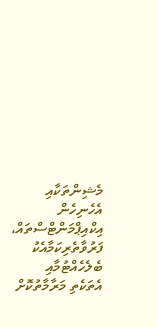މެޝިންތަކާއި އެހެނިހެން އިކްއިޕްމަންޓްސްތައް، ފަރުވާތެރިކަމާއެކު ބެލެހެއްޓުމާއި އެތަކެތި މަރާމާތުކޮށް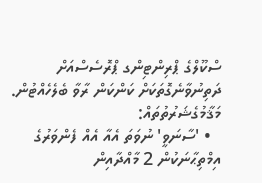ސްކޫލްގެ ޕްރިންޓިންގ ޕްރޮސެސްއަށް ދަތިނުވާނެގޮތަކަށް ކަންކަން ރާވާ ބެލެހެއްޓުން.
މަޤާމުގެޝަރުތުތައް:
  • 'ސާނަވީ' ނުވަތަ އެއާ އެއް ފެންވަރުގެ އިމްތިޙާނަކުން 2 މާއްދާއިން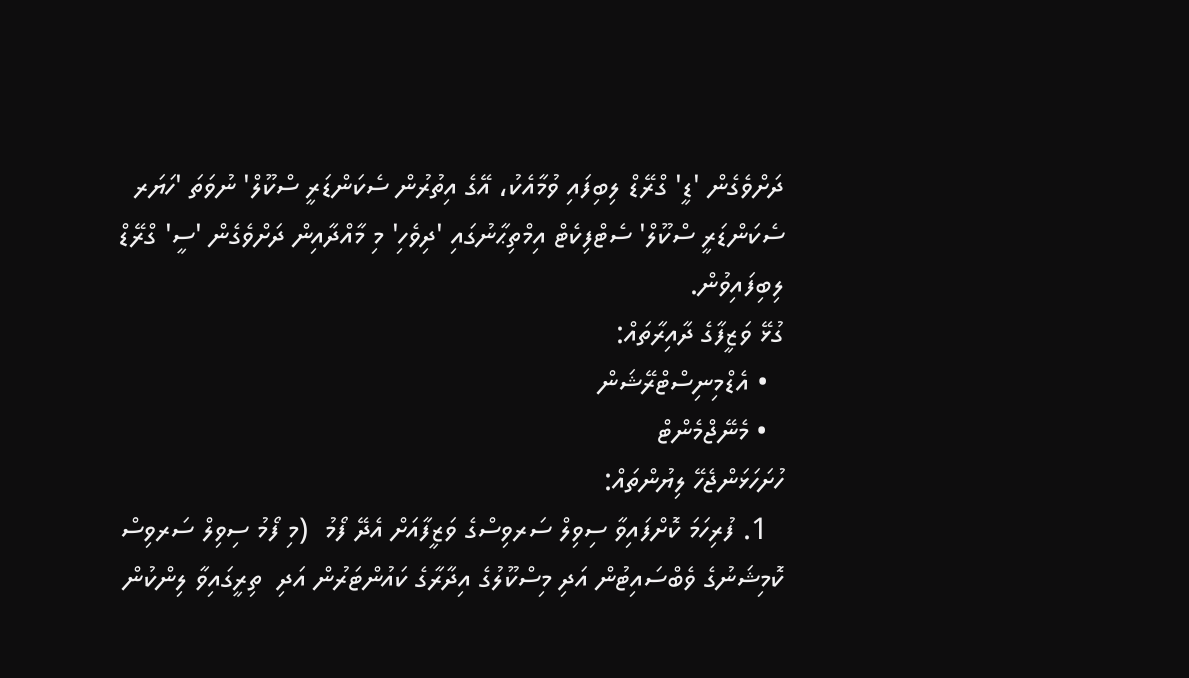ދަށްވެގެން 'ޑީ' ގްރޭޑް ލިބިފައި ވުމާއެކު، އޭގެ އިތުރުން ސެކަންޑަރީ ސްކޫލް' ނުވަތަ 'ހަޔަރ ސެކަންޑަރީ ސްކޫލް' ސެޓްފިކެޓް އިމްތިޙާނުގައި 'ދިވެހި' މި މާއްދާއިން ދަށްވެގެން 'ސީ' ގްރޭޑް ލިބިފައިވުން.
ގުޅޭ ވަޒީފާގެ ދާއިރާތައް:
  • އެޑްމިނިސްޓްރޭޝަން
  • މެނޭޖްމެންޓް
ހުށަހަޅަންޖެހޭ ލިޔުންތައް:
  1. ފުރިހަމަ ކޮށްފައިވާ ސިވިލް ސަރވިސްގެ ވަޒީފާއަށް އެދޭ ފޯމު  (މި ފޯމު ސިވިލް ސަރވިސް ކޮމިޝަނުގެ ވެބްސައިޓުން އަދި މިސްކޫލުގެ އިދާރާގެ ކައުންޓަރުން އަދި  ތިރީގައިވާ ލިންކުން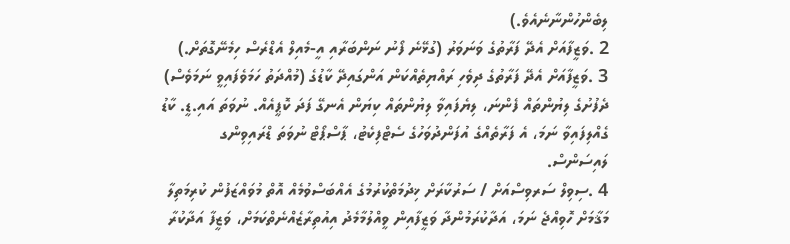ލިބެންހުންނާނެއެވެ.)
2 .ވަޒީފާއަށް އެދޭ ފަރާތުގެ ވަނަވަރު (ގުޅޭނެ ފޯނު ނަންބަރާއި އީ-މެއިލް އެޑްރެސް ހިމެނޭގޮތަށް.)
3 .ވަޒީފާއަށް އެދޭ ފަރާތުގެ ދިވެހި ރައްޔިތެއްކަން އަންގައިދޭ ކާޑުގެ (މުއްދަތު ހަމަވެފައިވީ ނަމަވެސް) ދެފުށުގެ ލިޔުންތައް ފެންނަ، ލިޔެފައިވާ ލިޔުންތައް ކިޔަން އެނގޭ ފަދަ ކޮޕީއެއް. ނުވަތަ އައި.ޑީ. ކާޑު ގެއްލިފައިވާ ނަމަ، އެ ފަރާތެއްގެ އުފަންދުވަހުގެ ސެޓްފިކެޓު، ޕާސްޕޯޓް ނުވަތަ ޑްރައިވިންގ ލައިސަންސް.
4 .ސިވިލް ސަރވިސްއަށް / ސަރުކާރަށް ޚިދުމަތްކުރުމުގެ އެއްބަސްވުމެއް އޮތް މުވައްޒަފުން ކުރިމަތިލާ މަޤާމަށް ހޮވިއްޖެ ނަމަ، އަދާކުރަމުންދާ ވަޒީފާއިން ވީއްލުމާމެދު އިއުތިރާޒެއްނެތްކަމަށް، ވަޒީފާ އަދާކުރާ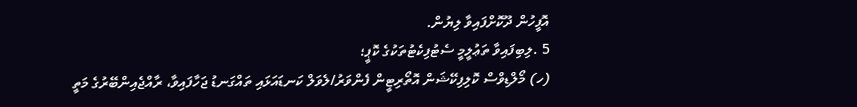އޮފީހުން ދޫކޮށްފައިވާ ލިޔުން.
5 .ލިބިފައިވާ ތަޢުލީމީ ސެޓުފިކެޓުތަކުގެ ކޮޕީ؛
(ހ) މޯލްޑިވްސް ކޮލިފިކޭޝަން އޮތޯރިޓީން ފެންވަރު/ލެވަލް ކަނޑައަޅައި ތައްގަނޑު ޖަހާފައިވާ، ރާއްޖެއިންބޭރުގެ މަތީ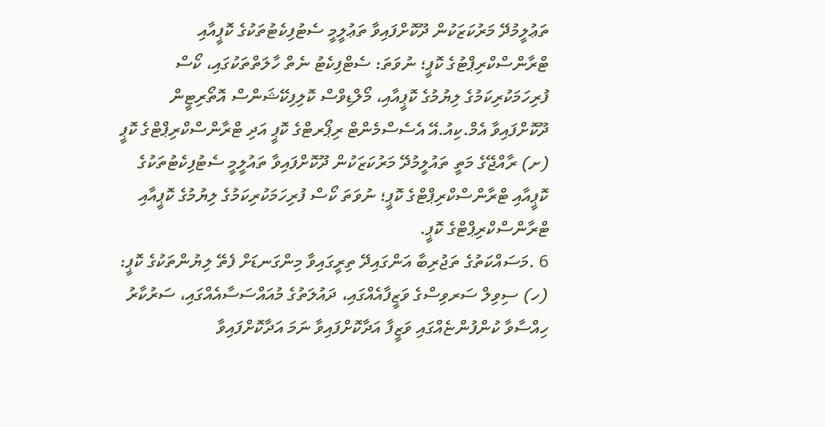ތަޢުލީމުދޭ މަރުކަޒަކުން ދޫކޮށްފައިވާ ތަޢުލީމީ ސެޓުފިކެޓުތަކުގެ ކޮޕީއާއި ޓްރާންސްކްރިޕްޓުގެ ކޮޕީ؛ ނުވަތަ: ސެޓްފިކެޓު ނެތް ހާލަތްތަކުގައި، ކޯސް ފުރިހަމަކުރިކަމުގެ ލިޔުމުގެ ކޮޕީއާއި، މޯލްޑިވްސް ކޮލިފިކޭޝަންސް އޮތޯރިޓީން ދޫކޮށްފައިވާ އެމް.ކިއު.އޭ އެސެސްމެންޓް ރިޕޯރޓްގެ ކޮޕީ އަދި ޓްރާންސްކްރިޕްޓްގެ ކޮޕީ
(ށ) ރާއްޖޭގެ މަތީ ތައުލީމުދޭ މަރުކަޒަކުން ދޫކޮށްފައިވާ ތައުލީމީ ސެޓުފިކެޓުތަކުގެ ކޮޕީއާއި ޓްރާންސްކްރިޕްޓްގެ ކޮޕީ؛ ނުވަތަ ކޯސް ފުރިހަމަކުރިކަމުގެ ލިޔުމުގެ ކޮޕީއާއި ޓްރާންސްކްރިޕްޓްގެ ކޮޕީ.
6 .މަސައްކަތުގެ ތަޖުރިބާ އަންގައިދޭ ތިރީގައިވާ މިންގަނޑަށް ފެތޭ ލިޔުންތަކުގެ ކޮޕީ:
(ހ) ސިވިލް ސަރވިސްގެ ވަޒީފާއެއްގައި، ދައުލަތުގެ މުއައްސަސާއެއްގައި، ސަރުކާރު ހިއްސާވާ ކުންފުންޏެއްގައި ވަޒީފާ އަދާކޮށްފައިވާ ނަމަ އަދާކޮށްފައިވާ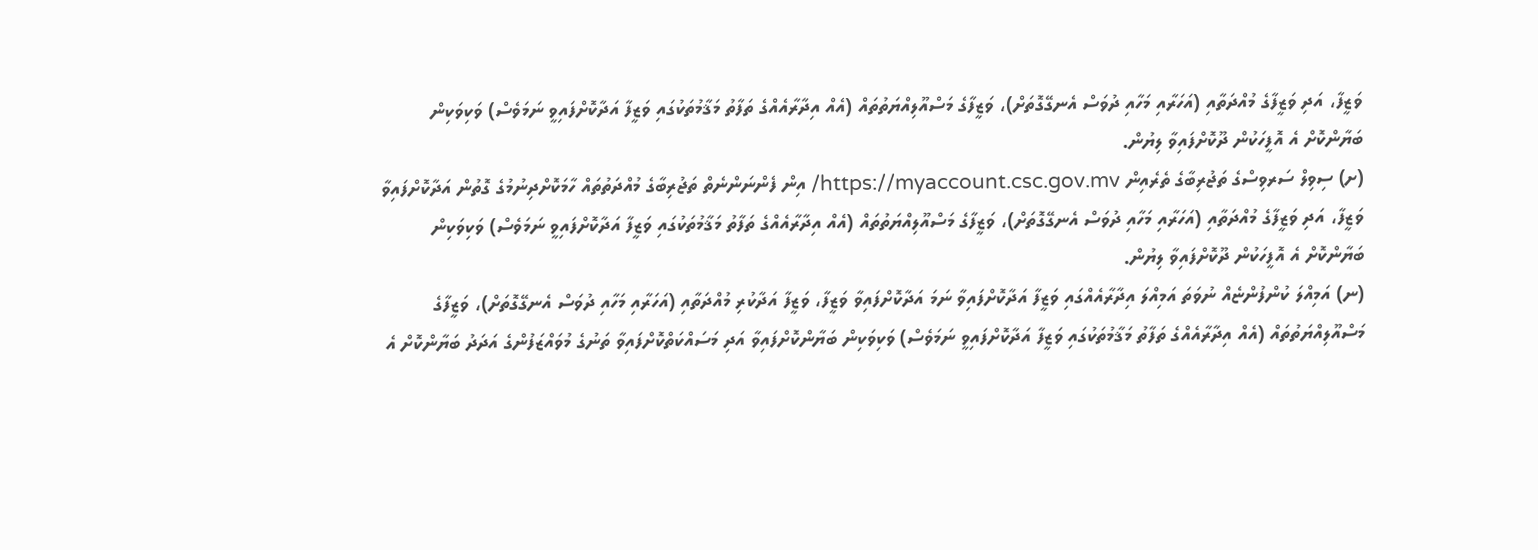ވަޒީފާ، އަދި ވަޒީފާގެ މުއްދަތާއި (އަހަރާއި މަހާއި ދުވަސް އެނގޭގޮތަށް)، ވަޒީފާގެ މަސްއޫލިއްޔަތުތައް (އެއް އިދާރާއެއްގެ ތަފާތު މަޤާމުތަކުގައި ވަޒީފާ އަދާކޮށްފައިވީ ނަމަވެސް) ވަކިވަކިން ބަޔާންކޮށް އެ އޮފީހަކުން ދޫކޮށްފައިވާ ލިޔުން.
(ށ) ސިވިލް ސަރވިސްގެ ތަޖުރިބާގެ ތެރެއިން https://myaccount.csc.gov.mv/ އިން ފެންނަންނެތް ތަޖުރިބާގެ މުއްދަތުތައް ހާމަކޮށްދިނުމުގެ ގޮތުން އަދާކޮށްފައިވާ ވަޒީފާ، އަދި ވަޒީފާގެ މުއްދަތާއި (އަހަރާއި މަހާއި ދުވަސް އެނގޭގޮތަށް)، ވަޒީފާގެ މަސްއޫލިއްޔަތުތައް (އެއް އިދާރާއެއްގެ ތަފާތު މަޤާމުތަކުގައި ވަޒީފާ އަދާކޮށްފައިވީ ނަމަވެސް) ވަކިވަކިން ބަޔާންކޮށް އެ އޮފީހަކުން ދޫކޮށްފައިވާ ލިޔުން.
(ނ) އަމިއްލަ ކުންފުންޏެއް ނުވަތަ އަމިއްލަ އިދާރާއެއްގައި ވަޒީފާ އަދާކޮށްފައިވާ ނަމަ އަދާކޮށްފައިވާ ވަޒީފާ، ވަޒީފާ އަދާކުރި މުއްދަތާއި (އަހަރާއި މަހާއި ދުވަސް އެނގޭގޮތަށް)، ވަޒީފާގެ މަސްއޫލިއްޔަތުތައް (އެއް އިދާރާއެއްގެ ތަފާތު މަޤާމުތަކުގައި ވަޒީފާ އަދާކޮށްފައިވީ ނަމަވެސް) ވަކިވަކިން ބަޔާންކޮށްފައިވާ އަދި މަސައްކަތްކޮށްފައިވާ ތަނުގެ މުވައްޒަފުންގެ އަދަދު ބަޔާންކޮށް އެ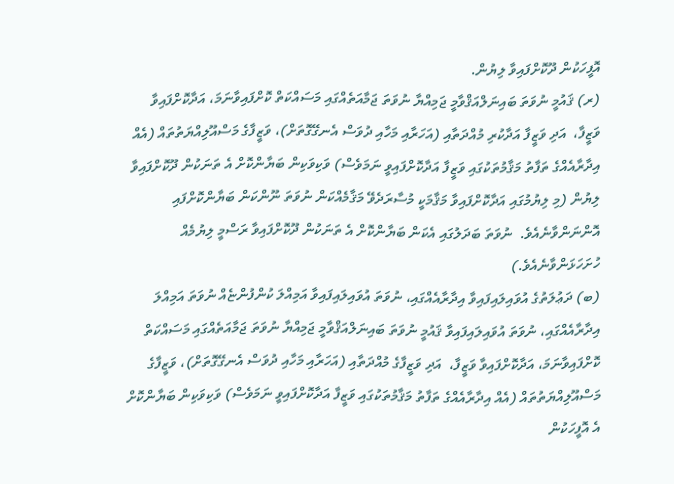އޮފީހަކުން ދޫކޮށްފައިވާ ލިޔުން.
(ރ) ޤައުމީ ނުވަތަ ބައިނަލްއަޤްވާމީ ޖަމިއްޔާ ނުވަތަ ޖަމާއަތެއްގައި މަސައްކަތް ކޮށްފައިވާނަމަ، އަދާކޮށްފައިވާ ވަޒީފާ،  އަދި ވަޒީފާ އަދާކުރި މުއްދަތާއި (އަހަރާއި މަހާއި ދުވަސް އެނގޭގޮތަށް)، ވަޒީފާގެ މަސްއޫލިއްޔަތުތައް (އެއް އިދާރާއެއްގެ ތަފާތު މަޤާމުތަކުގައި ވަޒީފާ އަދާކޮށްފައިވީ ނަމަވެސް) ވަކިވަކިން ބަޔާންކޮށް އެ ތަނަކުން ދޫކޮށްފައިވާ ލިޔުން (މި ލިޔުމުގައި އަދާކޮށްފައިވާ މަޤާމަކީ މުސާރަދެވޭ މަޤާމެއްކަން ނުވަތަ ނޫންކަން ބަޔާންކޮށްފައި އޮންނަންވާނެއެވެ.  ނުވަތަ ބަދަލުގައި އެކަން ބަޔާންކޮށް އެ ތަނަކުން ދޫކޮށްފައިވާ ރަސްމީ ލިޔުމެއް ހުށަހަޅަންވާނެއެވެ.)
(ބ) ދަޢުލަތުގެ އުވައިލައިފައިވާ އިދާރާއެއްގައި، ނުވަތަ އުވައިލައިފައިވާ އަމިއްލަ ކުންފުންޏެއް ނުވަތަ އަމިއްލަ އިދާރާއެއްގައި، ނުވަތަ އުވައިލައިފައިވާ ޤައުމީ ނުވަތަ ބައިނަލްއަޤްވާމީ ޖަމިއްޔާ ނުވަތަ ޖަމާއަތެއްގައި މަސައްކަތް ކޮށްފައިވާނަމަ، އަދާކޮށްފައިވާ ވަޒީފާ،  އަދި ވަޒީފާގެ މުއްދަތާއި (އަހަރާއި މަހާއި ދުވަސް އެނގޭގޮތަށް)، ވަޒީފާގެ މަސްއޫލިއްޔަތުތައް (އެއް އިދާރާއެއްގެ ތަފާތު މަޤާމުތަކުގައި ވަޒީފާ އަދާކޮށްފައިވީ ނަމަވެސް) ވަކިވަކިން ބަޔާންކޮށް އެ އޮފީހަކުން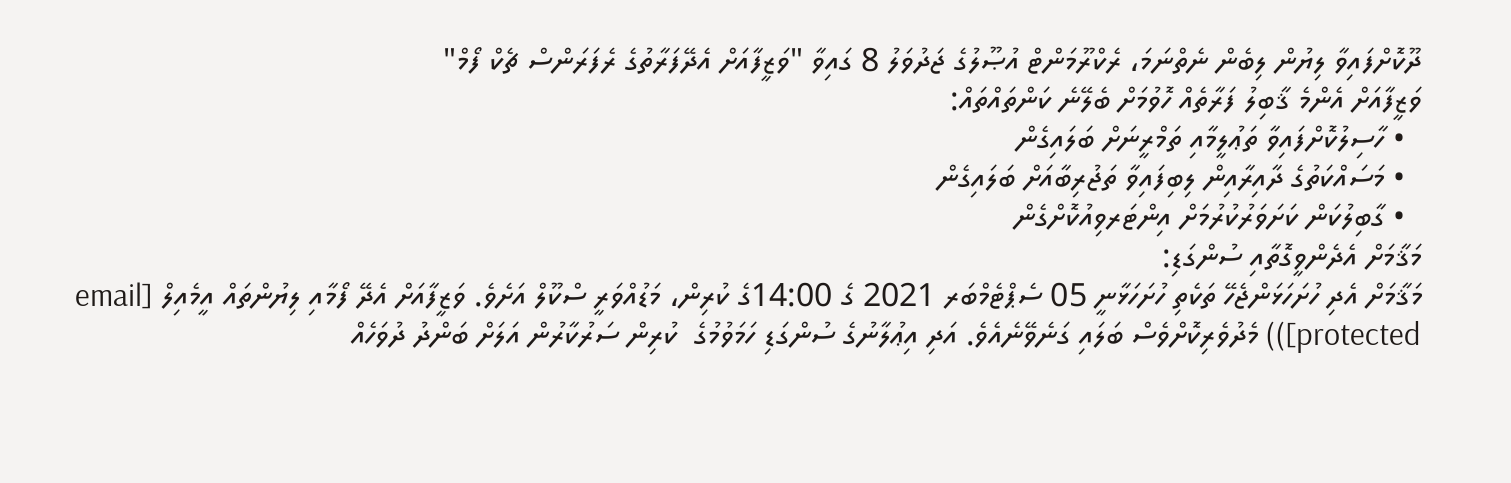ދޫކޮށްފައިވާ ލިޔުން ލިބެން ނެތްނަމަ، ރެކްރޫމަންޓް އުޞޫލުގެ ޖަދުވަލު 8 ގައިވާ "ވަޒީފާއަށް އެދޭފަރާތުގެ ރެފަރަންސް ޗެކް ފޯމް"
ވަޒީފާއަށް އެންމެ ޤާބިލު ފަރާތެއް ހޮވުމަށް ބެލޭނެ ކަންތައްތައް:
  • ހާސިލުކޮށްފައިވާ ތަޢުލީމާއި ތަމްރީނަށް ބަލައިގެން
  • މަސައްކަތުގެ ދާއިރާއިން ލިބިފައިވާ ތަޖުރިބާއަށް ބަލައިގެން
  • ގާބިލުކަން ކަށަވަރުކުރުމަށް އިންޓަރވިއުކޮށްގެން
މަޤާމަށް އެދެންވީގޮތާއި ސުންގަޑި:
މަޤާމަށް އެދި ހުށަހަޅަންޖެހޭ ތަކެތި ހުށަހަޅާނީ 05 ސެޕްޓެމްބަރ 2021 ގެ 14:00ގެ ކުރިން، މަޑުއްވަރީ ސްކޫލް އަށެވެ. ވަޒީފާއަށް އެދޭ ފޯމާއި ލިޔުންތައް އީމެއިލް [email protected])) މެދުވެރިކޮށްވެސް ބަލައި ގަނެވޭނެއެވެ. އަދި އިޢުލާނުގެ ސުންގަޑި ހަމަވުމުގެ  ކުރިން ސަރުކާރުން އަލަށް ބަންދު ދުވަހެއް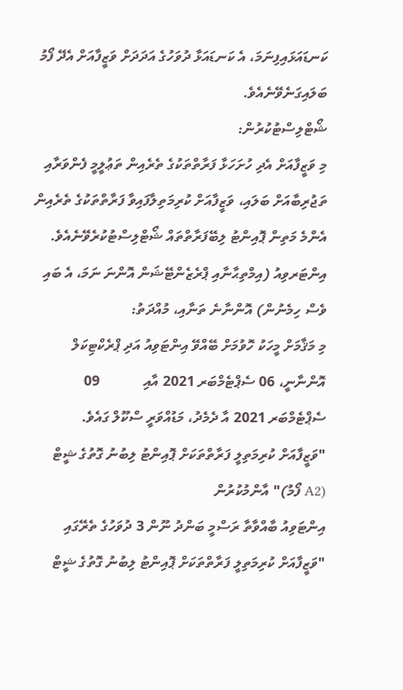ކަނޑައަޅައިފިނަމަ، އެ ކަނޑައަޅާ ދުވަހުގެ އަދަދަށް ވަޒީފާއަށް އެދޭ ފޯމު ބަލައިގަނެވޭނެއެވެ.
ޝޯޓްލިސްޓުކުރުން:
މި ވަޒީފާއަށް އެދި ހުށަހަޅާ ފަރާތްތަކުގެ ތެރެއިން ތަޢުލީމީ ފެންވަރާއި ތަޖުރިބާއަށް ބަލައި، ވަޒީފާއަށް ކުރިމަތިލާފައިވާ ފަރާތްތަކުގެ ތެރެއިން އެންމެ މަތިން ޕޮއިންޓު ލިބޭފަރާތްތައް ޝޯޓްލިސްޓުކުރެވޭނެއެވެ.
އިންޓަރވިއު (އިމްތިޙާނާއި ޕްރެޒެންޓޭޝަން އޮންނަ ނަމަ، އެ ބައި ވެސް ހިމެނުން) އޮންނާނެ ތަނާއި، މުއްދަތު:
މި މަޤާމަށް މީހަކު ހޮވުމަށް ބޭއްވޭ އިންޓަވިއު އަދި ޕްރެކްޓިކަލް އޮންނާނީ، 06 ސެޕްޓެމްބަރ 2021 އާއި            09 ސެޕްޓެމްބަރ 2021 އާ ދެމެދު، މަޑުއްވަރީ ސްކޫލް ގައެވެ.
"ވަޒީފާއަށް ކުރިމަތިލީ ފަރާތްތަކަށް ޕޮއިންޓު ލިބުނު ގޮތުގެ ޝީޓް (A2 ފޯމު)" އާންމުކުރުން
އިންޓަވިއު ބާއްވާތާ ރަސްމީ ބަންދު ނޫން 3 ދުވަހުގެ ތެރޭގައި "ވަޒީފާއަށް ކުރިމަތިލީ ފަރާތްތަކަށް ޕޮއިންޓު ލިބުނު ގޮތުގެ ޝީޓް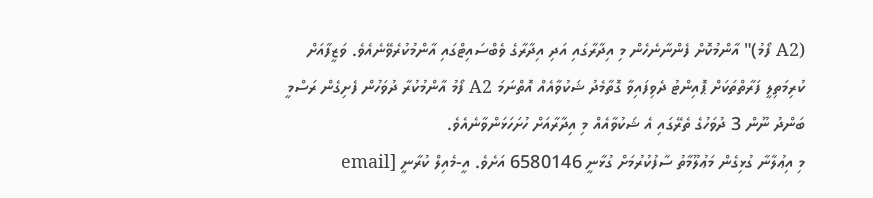(A2 ފޯމު)" އާންމުކޮށް ފެންނާނެހެން މި އިދާރާގައި އަދި އިދާރާގެ ވެބްސައިޓްގައި އާންމުކުރެވޭނެއެވެ. ވަޒީފާއަށް ކުރިމަތިލީ ފަރާތްތަކަށް ޕޮއިންޓު ދެވިފައިވާ ގޮތާމެދު ޝަކުވާއެއް އޮތްނަމަ A2 ފޯމު އާންމުކުރާ ދުވަހުން ފެށިގެން ރަސްމީ ބަންދު ނޫން 3 ދުވަހުގެ ތެރޭގައި އެ ޝަކުވާއެއް މި އިދާރާއަށް ހުށަހަޅަންވާނެއެވެ.
މި އިޢުލާނާ ގުޅިގެން މަޢުލޫމާތު ސާފުކުރުމަށް ގުޅާނީ 6580146 އަށެވެ. އީ-މެއިލް ކުރާނީ [email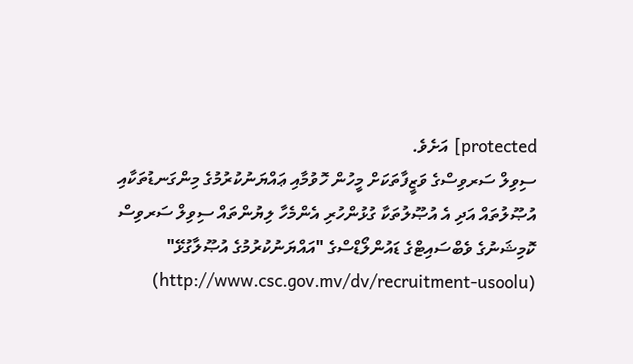protected] އަށެވެ.
ސިވިލް ސަރވިސްގެ ވަޒީފާތަކަށް މީހުން ހޮވުމާއި ޢައްޔަނުކުރުމުގެ މިންގަނޑުތަކާއި އުޞޫލުތައް އަދި އެ އުޞޫލުތަކާ ގުޅުންހުރި އެންމެހާ ލިޔުންތައް ސިވިލް ސަރވިސް ކޮމިޝަނުގެ ވެބްސައިޓްގެ ޑައުންލޯޑްސްގެ "އައްޔަނުކުރުމުގެ އުޞޫލާގުޅޭ" (http://www.csc.gov.mv/dv/recruitment-usoolu)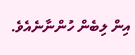އިން ލިބެން ހުންނާނެއެވެ.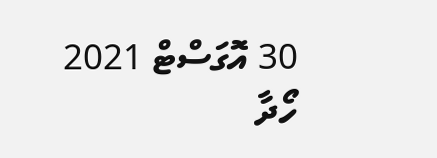30 އޮގަސްޓް 2021
ހޯދާ